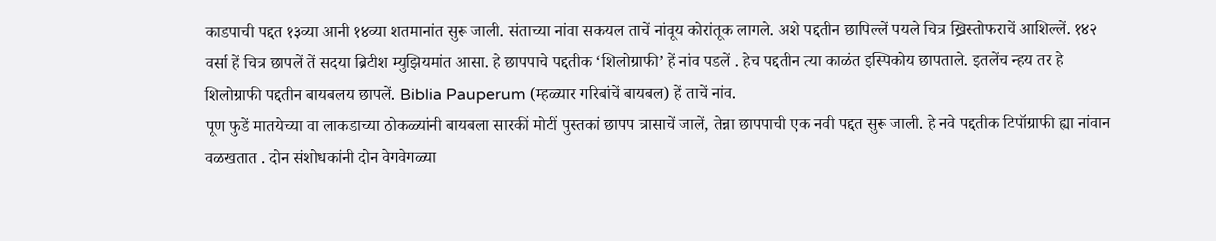काडपाची पद्दत १३व्या आनी १४व्या शतमानांत सुरू जाली. संताच्या नांवा सकयल ताचें नांवूय कोरांतूक लागले. अशे पद्दतीन छापिल्लें पयले चित्र ख्रिस्तोफराचें आशिल्लें. १४२ वर्सा हें चित्र छापलें तें सदया ब्रिटीश म्युझियमांत आसा. हे छापपाचे पद्दतीक ‘शिलोग्राफी’ हें नांव पडलें . हेच पद्दतीन त्या काळंत इस्पिकोय छापताले. इतलेंच न्हय तर हे शिलोग्राफी पद्दतीन बायबलय छापलें. Biblia Pauperum (म्हळ्यार गरिबांचें बायबल) हें ताचें नांव.
पूण फुडें मातयेच्या वा लाकडाच्या ठोकळ्यांनी बायबला सारकीं मोटीं पुस्तकां छापप त्रासाचें जालें, तेन्ना छापपाची एक नवी पद्दत सुरू जाली. हे नवे पद्दतीक टिपॉग्राफी ह्या नांवान वळखतात . दोन संशोधकांनी दोन वेगवेगळ्या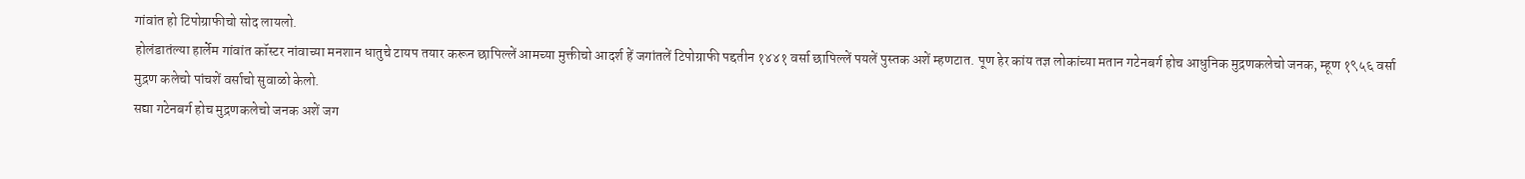गांवांत हो टिपोग्राफीचो सोद लायलो.
होलंडातंल्या हार्लेम गांवांत कॉस्टर नांवाच्या मनशान धातुचे टायप तयार करून छापिल्लें आमच्या मुक्तीचो आदर्श हें जगांतलें टिपोग्राफी पद्दतीन १४४१ वर्सा छापिल्लें पयलें पुस्तक अशें म्हणटात. पूण हेर कांय तज्ञ लोकांच्या मतान गटेनबर्ग होच आधुनिक मुद्रणकलेचो जनक, म्हूण १९५६ वर्सा मुद्रण कलेचो पांचशें वर्साचो सुवाळो केलो.
सद्या गटेनबर्ग होच मुद्रणकलेचो जनक अशें जग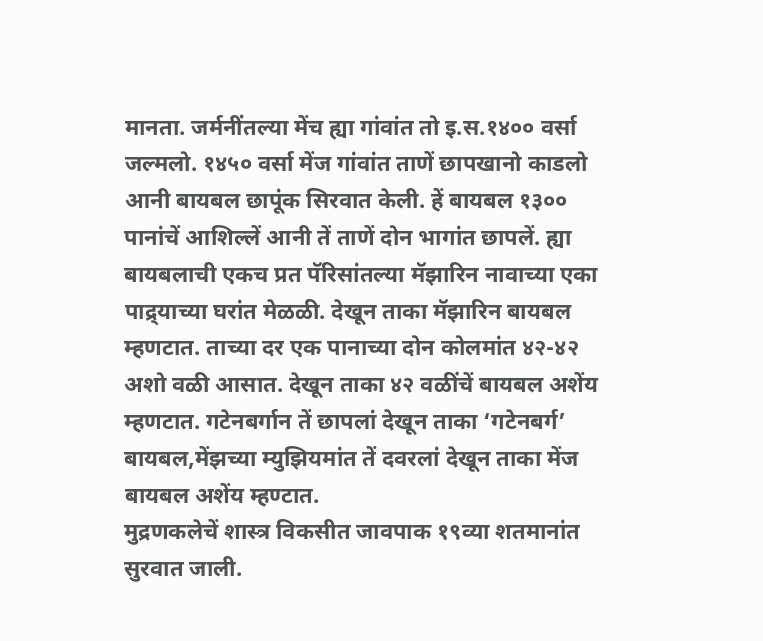मानता. जर्मनींतल्या मेंच ह्या गांवांत तो इ.स.१४०० वर्सा जल्मलो. १४५० वर्सा मेंज गांवांत ताणें छापखानो काडलो आनी बायबल छापूंक सिरवात केली. हें बायबल १३०० पानांचें आशिल्लें आनी तें ताणें दोन भागांत छापलें. ह्या बायबलाची एकच प्रत पॅरिसांतल्या मॅझारिन नावाच्या एका पाद्र्याच्या घरांत मेळळी. देखून ताका मॅझारिन बायबल म्हणटात. ताच्या दर एक पानाच्या दोन कोलमांत ४२-४२ अशो वळी आसात. देखून ताका ४२ वळींचें बायबल अशेंय म्हणटात. गटेनबर्गान तें छापलां देखून ताका ‘गटेनबर्ग’ बायबल,मेंझच्या म्युझियमांत तें दवरलां देखून ताका मेंज बायबल अशेंय म्हण्टात.
मुद्रणकलेचें शास्त्र विकसीत जावपाक १९व्या शतमानांत सुरवात जाली.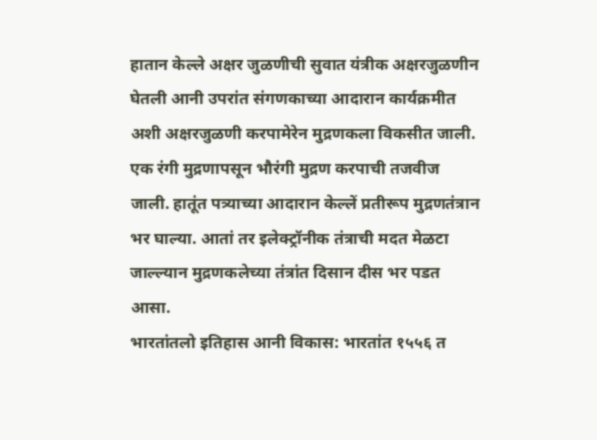हातान केल्ले अक्षर जुळणीची सुवात यंत्रीक अक्षरजुळणीन घेतली आनी उपरांत संगणकाच्या आदारान कार्यक्रमीत अशी अक्षरजुळणी करपामेरेन मुद्रणकला विकसीत जाली. एक रंगी मुद्रणापसून भौरंगी मुद्रण करपाची तजवीज जाली. हातूंत पत्र्याच्या आदारान केल्लें प्रतीरूप मुद्रणतंत्रान भर घाल्या. आतां तर इलेक्ट्रॉनीक तंत्राची मदत मेळटा जाल्ल्यान मुद्रणकलेच्या तंत्रांत दिसान दीस भर पडत आसा.
भारतांतलो इतिहास आनी विकास: भारतांत १५५६ त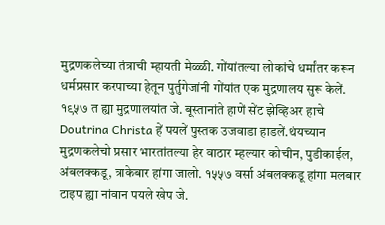मुद्रणकलेच्या तंत्राची म्हायती मेळ्ळी. गोंयांतल्या लोकांचे धर्मांतर करून धर्मप्रसार करपाच्या हेतून पुर्तुगेजांनी गोंयांत एक मुद्रणालय सुरू केलें. १९५७ त ह्या मुद्रणालयांत जे. बूस्तानांते हाणें सेंट झेव्हिअर हाचे Doutrina Christa हें पयलें पुस्तक उजवाडा हाडलें.थंयच्यान मुद्रणकलेचो प्रसार भारतांतल्या हेर वाठार म्हल्यार कोचीन, पुडीकाईल, अंबलक्कडू, त्राकेबार हांगा जालो. १५५७ वर्सा अंबलक्कडू हांगा मलबार टाइप ह्या नांवान पयले खेप जे.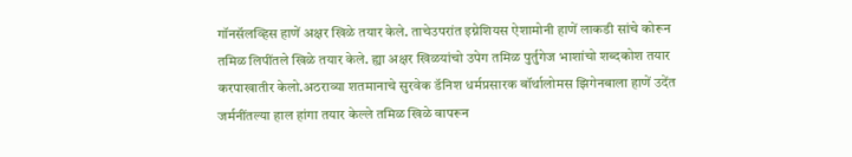गॉनसॅलव्हिस हाणें अक्षर खिळे तयार केले. ताचेउपरांत इग्नेशियस ऐशामोनी हाणें लाकडी सांचे कोरून तमिळ लिपींतले खिळे तयार केले. ह्या अक्षर खिळयांचो उपेग तमिळ पुर्तुगेज भाशांचो शब्दकोश तयार करपाखातीर केलो.अठराव्या शतमानाचे सुरवेक डॅनिश धर्मप्रसारक बॉर्थालोमस झिगेनबाला हाणें उदेंत जर्मनींतल्या हाल हांगा तयार केल्ले तमिळ खिळे वापरून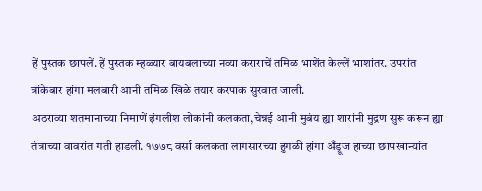हें पुस्तक छापलें. हें पुस्तक म्हळ्यार बायबलाच्या नव्या कराराचें तमिळ भाशेंत केल्लें भाशांतर. उपरांत त्रांकेबार हांगा मलबारी आनी तमिळ खिळे तयार करपाक सुरवात जाली.
अठराव्या शतमानाच्या निमाणें इंगलीश लोकांनी कलकता,चेन्नई आनी मुबंय ह्या शारांनी मुद्रण सुरू करून ह्या तंत्राच्या वावरांत गती हाडली. १७७८ वर्सा कलकता लागसारच्या हुगळी हांगा अँड्रूज हाच्या छापखान्यांत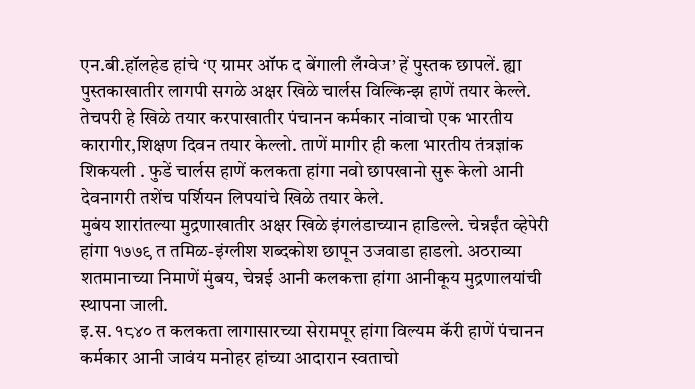एन.बी.हॉलहेड हांचे ‘ए ग्रामर ऑफ द बेंगाली लँग्वेज’ हें पुस्तक छापलें. ह्या पुस्तकाखातीर लागपी सगळे अक्षर खिळे चार्लस विल्किन्झ हाणें तयार केल्ले. तेचपरी हे खिळे तयार करपाखातीर पंचानन कर्मकार नांवाचो एक भारतीय कारागीर,शिक्षण दिवन तयार केल्लो. ताणें मागीर ही कला भारतीय तंत्रज्ञांक शिकयली . फुडें चार्लस हाणें कलकता हांगा नवो छापखानो सुरू केलो आनी देवनागरी तशेंच पर्शियन लिपयांचे खिळे तयार केले.
मुबंय शारांतल्या मुद्रणाखातीर अक्षर खिळे इंगलंडाच्यान हाडिल्ले. चेन्नईंत व्हेपेरी हांगा १७७९ त तमिळ-इंग्लीश शब्दकोश छापून उजवाडा हाडलो. अठराव्या शतमानाच्या निमाणें मुंबय, चेन्नई आनी कलकत्ता हांगा आनीकूय मुद्रणालयांची स्थापना जाली.
इ.स. १८४० त कलकता लागासारच्या सेरामपूर हांगा विल्यम कॅरी हाणें पंचानन कर्मकार आनी जावंय मनोहर हांच्या आदारान स्वताचो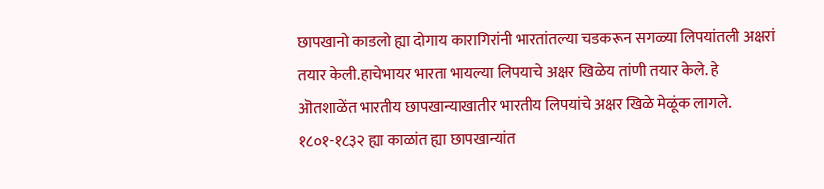छापखानो काडलो ह्या दोगाय कारागिरांनी भारतांतल्या चडकरून सगळ्या लिपयांतली अक्षरां तयार केली.हाचेभायर भारता भायल्या लिपयाचे अक्षर खिळेय तांणी तयार केले. हे ऒतशाळेंत भारतीय छापखान्याखातीर भारतीय लिपयांचे अक्षर खिळे मेळूंक लागले.
१८०१-१८३२ ह्या काळांत ह्या छापखान्यांत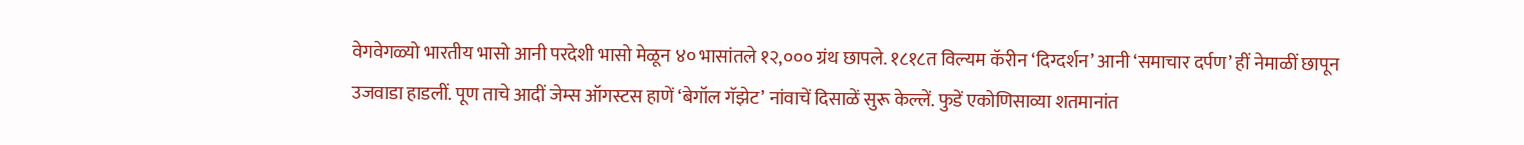वेगवेगळ्यो भारतीय भासो आनी परदेशी भासो मेळून ४० भासांतले १२,००० ग्रंथ छापले. १८१८त विल्यम कॅरीन ‘दिग्दर्शन’ आनी ‘समाचार दर्पण’ हीं नेमाळीं छापून उजवाडा हाडलीं. पूण ताचे आदीं जेम्स ऑगस्टस हाणें ‘बेगॉल गॅझेट’ नांवाचें दिसाळें सुरू केल्लें. फुडें एकोणिसाव्या शतमानांत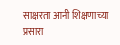साक्षरता आनी शिक्षणाच्या प्रसारा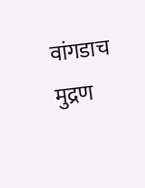वांगडाच मुद्रण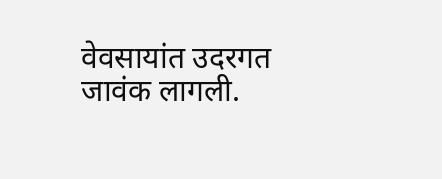वेवसायांत उदरगत जावंक लागली.